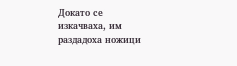Докато се изкачваха, им раздадоха ножици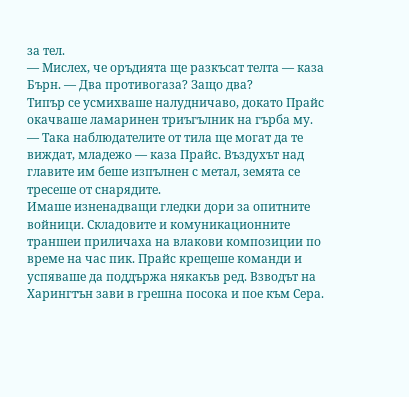за тел.
— Мислех, че оръдията ще разкъсат телта — каза Бърн. — Два противогаза? Защо два?
Типър се усмихваше налудничаво, докато Прайс окачваше ламаринен триъгълник на гърба му.
— Така наблюдателите от тила ще могат да те виждат, младежо — каза Прайс. Въздухът над главите им беше изпълнен с метал, земята се тресеше от снарядите.
Имаше изненадващи гледки дори за опитните войници. Складовите и комуникационните траншеи приличаха на влакови композиции по време на час пик. Прайс крещеше команди и успяваше да поддържа някакъв ред. Взводът на Харингтън зави в грешна посока и пое към Сера.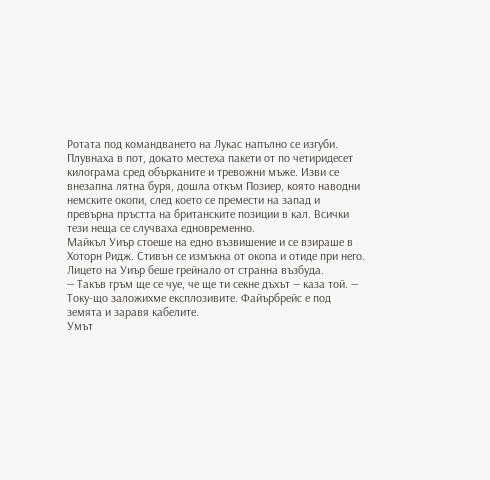Ротата под командването на Лукас напълно се изгуби. Плувнаха в пот, докато местеха пакети от по четиридесет килограма сред обърканите и тревожни мъже. Изви се внезапна лятна буря, дошла откъм Позиер, която наводни немските окопи, след което се премести на запад и превърна пръстта на британските позиции в кал. Всички тези неща се случваха едновременно.
Майкъл Уиър стоеше на едно възвишение и се взираше в Хоторн Ридж. Стивън се измъкна от окопа и отиде при него. Лицето на Уиър беше грейнало от странна възбуда.
— Такъв гръм ще се чуе, че ще ти секне дъхът — каза той. — Току-що заложихме експлозивите. Файърбрейс е под земята и заравя кабелите.
Умът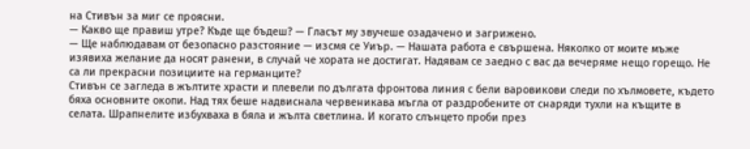на Стивън за миг се проясни.
— Какво ще правиш утре? Къде ще бъдеш? — Гласът му звучеше озадачено и загрижено.
— Ще наблюдавам от безопасно разстояние — изсмя се Уиър. — Нашата работа е свършена. Няколко от моите мъже изявиха желание да носят ранени, в случай че хората не достигат. Надявам се заедно с вас да вечеряме нещо горещо. Не са ли прекрасни позициите на германците?
Стивън се загледа в жълтите храсти и плевели по дългата фронтова линия с бели варовикови следи по хълмовете, където бяха основните окопи. Над тях беше надвиснала червеникава мъгла от раздробените от снаряди тухли на къщите в селата. Шрапнелите избухваха в бяла и жълта светлина. И когато слънцето проби през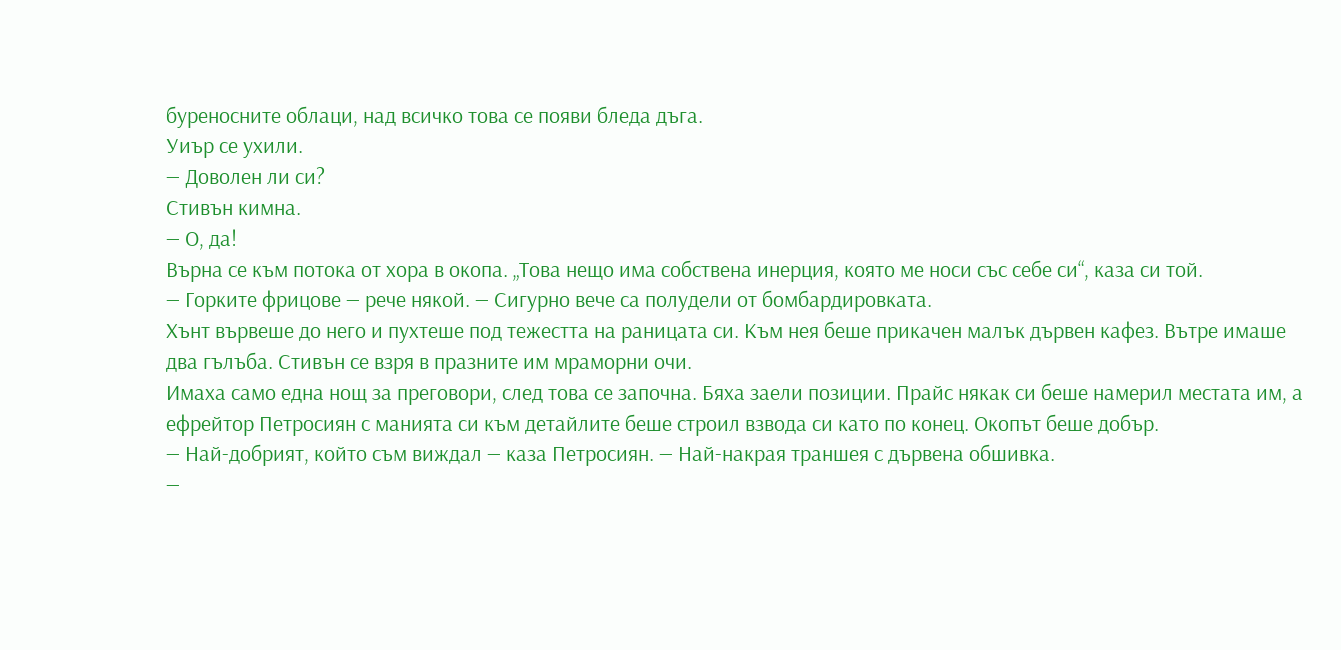буреносните облаци, над всичко това се появи бледа дъга.
Уиър се ухили.
— Доволен ли си?
Стивън кимна.
— О, да!
Върна се към потока от хора в окопа. „Това нещо има собствена инерция, която ме носи със себе си“, каза си той.
— Горките фрицове — рече някой. — Сигурно вече са полудели от бомбардировката.
Хънт вървеше до него и пухтеше под тежестта на раницата си. Към нея беше прикачен малък дървен кафез. Вътре имаше два гълъба. Стивън се взря в празните им мраморни очи.
Имаха само една нощ за преговори, след това се започна. Бяха заели позиции. Прайс някак си беше намерил местата им, а ефрейтор Петросиян с манията си към детайлите беше строил взвода си като по конец. Окопът беше добър.
— Най-добрият, който съм виждал — каза Петросиян. — Най-накрая траншея с дървена обшивка.
—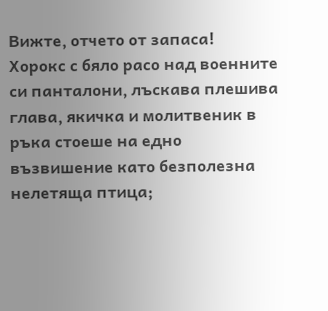Вижте, отчето от запаса!
Хорокс с бяло расо над военните си панталони, лъскава плешива глава, якичка и молитвеник в ръка стоеше на едно възвишение като безполезна нелетяща птица;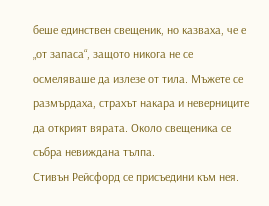беше единствен свещеник, но казваха, че е „от запаса“, защото никога не се осмеляваше да излезе от тила. Мъжете се размърдаха, страхът накара и неверниците да открият вярата. Около свещеника се събра невиждана тълпа.
Стивън Рейсфорд се присъедини към нея.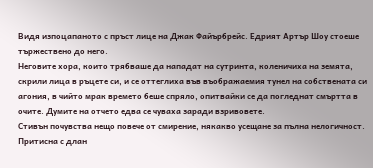Видя изпоцапаното с пръст лице на Джак Файърбрейс. Едрият Артър Шоу стоеше тържествено до него.
Неговите хора, които трябваше да нападат на сутринта, коленичиха на земята, скрили лица в ръцете си, и се оттеглиха във въображаемия тунел на собствената си агония, в чийто мрак времето беше спряло, опитвайки се да погледнат смъртта в очите. Думите на отчето едва се чуваха заради взривовете.
Стивън почувства нещо повече от смирение, някакво усещане за пълна нелогичност. Притисна с длан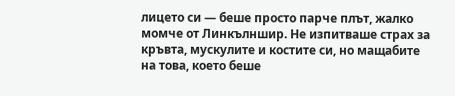лицето си — беше просто парче плът, жалко момче от Линкълншир. Не изпитваше страх за кръвта, мускулите и костите си, но мащабите на това, което беше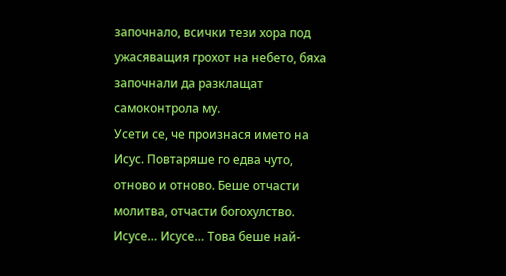започнало, всички тези хора под ужасяващия грохот на небето, бяха започнали да разклащат самоконтрола му.
Усети се, че произнася името на Исус. Повтаряше го едва чуто, отново и отново. Беше отчасти молитва, отчасти богохулство. Исусе… Исусе… Това беше най-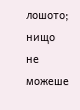лошото; нищо не можеше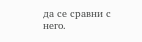да се сравни с него.